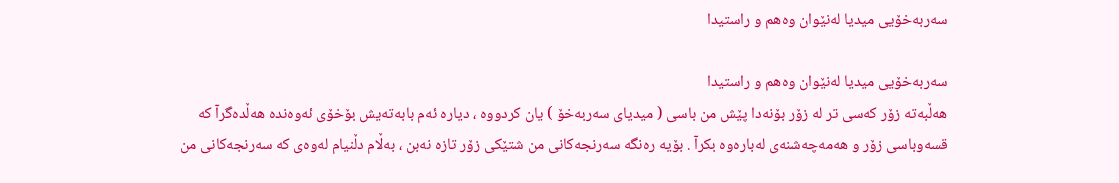سه‌ربه‌خۆیى میدیا له‌نێوان وه‌هم و راستیدا

سه‌ربه‌خۆیى میدیا له‌نێوان وه‌هم و راستیدا
هه‌ڵبه‌ته‌ زۆر كه‌سى تر له‌ زۆر بۆنه‌دا پێش من باسى ( میدیاى سه‌ربه‌خۆ ) یان كردووه‌ ، دیاره‌ ئه‌م بابه‌ته‌یش بۆخۆى ئه‌وه‌نده‌ هه‌ڵده‌گرآ كه‌ قسه‌وباسى زۆر و هه‌مه‌چه‌شنه‌ى له‌باره‌وه‌ بكرآ . بۆیه‌ ره‌نگه‌ سه‌رنجه‌كانى من شتێكى زۆر تازه‌ نه‌بن ، به‌ڵام دڵنیام له‌وه‌ى كه‌ سه‌رنجه‌كانى من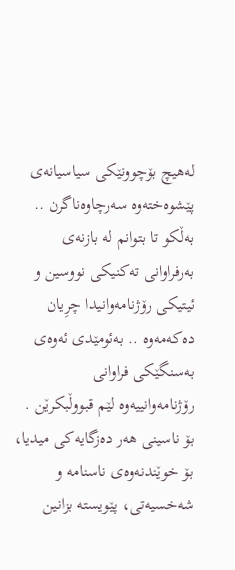له‌هیچ بۆچوونێكى سیاسیانه‌ى پێشوه‌خته‌وه‌ سه‌رچاوه‌ناگرن .. به‌ڵكو تا بتوانم له‌ بازنه‌ى به‌رفراوانى ته‌كنیكى نووسین و ئیتیكى رۆژنامه‌وانیدا چرِیان ده‌كه‌مه‌وه‌ .. به‌ئومێدى ئه‌وه‌ى به‌سنگێكى فراوانى رۆژنامه‌وانییه‌وه‌ لێم قبووڵبكرێن .
بۆ ناسینى هه‌ر ده‌زگایه‌كى میدیا، بۆ خوێندنه‌وه‌ى ناسنامه‌ و شه‌خسیه‌تى، پێویسته‌ بزانین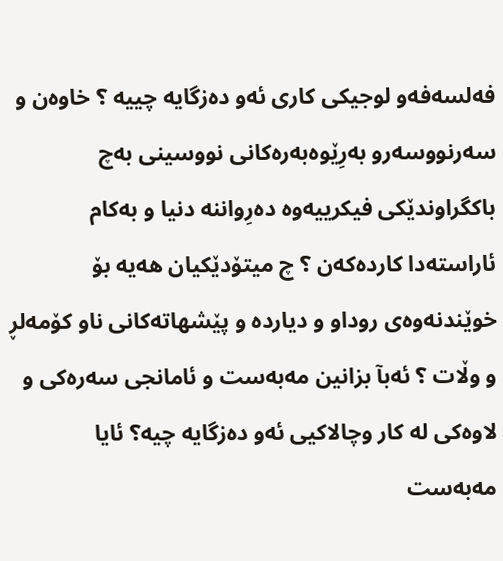فه‌لسه‌فه‌و لوجیكى كارى ئه‌و ده‌زگایه‌ چییه‌ ؟ خاوه‌ن و سه‌رنووسه‌رو به‌رِێوه‌به‌ره‌كانى نووسینى به‌چ باكگراوندێكى فیكرییه‌وه‌ ده‌رِواننه‌ دنیا و به‌كام ئاراسته‌دا كارده‌كه‌ن ؟ چ میتۆدێكیان هه‌یه‌ بۆ خوێندنه‌وه‌ى روداو و دیارده‌ و پێشهاته‌كانى ناو كۆمه‌لڕ و وڵات ؟ ئه‌بآ بزانین مه‌به‌ست و ئامانجى سه‌ره‌كی و لاوه‌كی له‌ كار وچالاكیى ئه‌و ده‌زگایه‌ چیه‌؟ ئایا مه‌به‌ست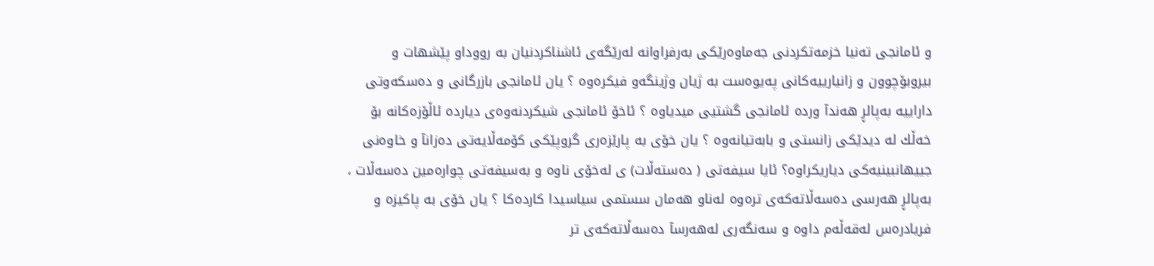و ئامانجى ته‌نیا خزمه‌تكردنى جه‌ماوه‌رێكى به‌رفراوانه‌ له‌رێگه‌ى ئاشناكردنیان به‌ رووداو پێشهات و بیروبۆچوون و زانیارییه‌كانى په‌یوه‌ست به‌ ژیان وژینگه‌و فیكره‌وه‌ ؟ یان ئامانجى بازرگانی و ده‌سكه‌وتى داراییه‌ به‌پالڕ هه‌ندآ ورده‌ ئامانجى گشتیى میدیاوه‌ ؟ ئاخۆ ئامانجى شیكردنه‌وه‌ى دیارده‌ ئاڵۆزه‌كانه‌ بۆ خه‌ڵك له‌ دیدێكى زانستى و بابه‌تیانه‌وه‌ ؟ یان خۆى به‌ پارێزه‌رى گروپێكى كۆمه‌ڵایه‌تى ده‌زانآ و خاوه‌نى جییهانبینیه‌كى دیاریكراوه‌؟ ئایا سیفه‌تى ( ده‌سته‌ڵات) ى له‌خۆى ناوه‌ و به‌سیفه‌تى چواره‌مین ده‌سه‌ڵات ، به‌پالڕ هه‌رسى ده‌سه‌ڵاته‌كه‌ى تره‌وه‌ له‌ناو هه‌مان سستمى سیاسیدا كارده‌كا ؟ یان خۆى به‌ پاكیزه‌ و فریادره‌س له‌قه‌ڵه‌م داوه‌ و سه‌نگه‌رى له‌هه‌رسآ ده‌سه‌ڵاته‌كه‌ى تر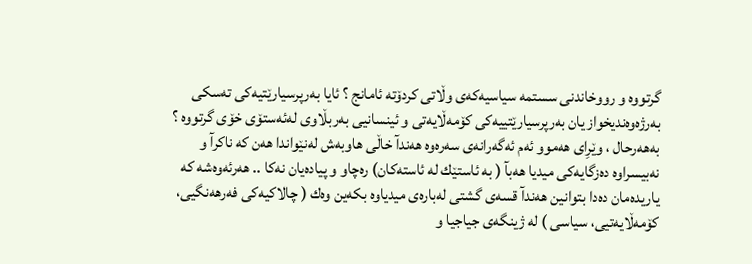گرتووه‌ و رووخاندنى سستمه‌ سیاسیه‌كه‌ى وڵاتى كردۆته‌ ئامانج ؟ ئایا به‌رپرسیارێتیه‌كی ته‌سكى به‌رژه‌وه‌ندیخواز یان به‌رپرسیارێتییه‌كى كۆمه‌ڵایه‌تى و ئینسانیى به‌ربڵاوى له‌ئه‌ستۆى خۆى گرتووه‌ ؟
به‌هه‌رحال ، وێرِاى هه‌موو ئه‌م ئه‌گه‌رانه‌ى سه‌ره‌وه‌ هه‌ندآ خاڵى هاوبه‌ش له‌نێواندا هه‌ن كه‌ ناكرآ و نه‌بیسراوه‌ ده‌زگایه‌كى میدیا هه‌بآ ( به‌ ئاستێك له‌ ئاسته‌كان) ره‌چاو و پیاده‌یان نه‌كا .. هه‌رئه‌وه‌شه‌ كه‌ یاریده‌مان ده‌دا بتوانین هه‌ندآ قسه‌ى گشتى له‌باره‌ى میدیاوه‌ بكه‌ین وه‌ك ( چالاكیه‌كى فه‌رهه‌نگیى، كۆمه‌ڵایه‌تیى، سیاسى ) له‌ ژینگه‌ى جیاجیا و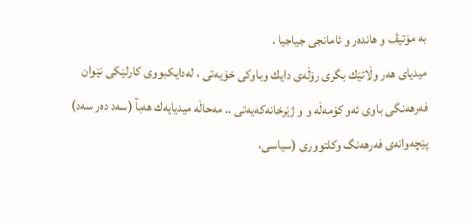به‌ مۆتیڤ و هانده‌ر و ئامانجى جیاجیا .
میدیاى هه‌ر وڵاتێك بگرى رۆڵه‌ى دایك وباوكى خۆیه‌تى ، له‌دایكبووى كارلێكى نێوان فه‌رهه‌نگى باوى ئه‌و كۆمه‌ڵه‌ و و ژێرخانه‌كه‌یه‌تى .. مه‌حاڵه‌ میدیایه‌ك هه‌بآ (سه‌د ده‌ر سه‌د) پێچه‌وانه‌ى فه‌رهه‌نگ وكلتوورى (سیاسى،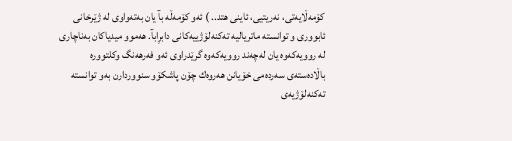كۆمه‌ڵایه‌تى، نه‌ریتیی، ئاینى هتد.. ) ئه‌و كۆمه‌ڵه‌ بآ یان به‌ته‌واوى له‌ ژێرخانى ئابوورى و توانسته‌ ماتریالیه‌ ته‌كنه‌لۆژییه‌كانى دابرِابآ. هه‌موو میدیاكان به‌ناچارى له‌ روویه‌كه‌وه‌ یان له‌چه‌ند روویه‌كه‌وه‌ گرێدراوى ئه‌و فه‌رهه‌نگ وكلتووره‌ باڵاده‌سته‌ى سه‌رده‌مى خۆیانن هه‌روه‌ك چۆن پاشكۆو سنووردارن به‌و توانسته‌ ته‌كنه‌لۆژیه‌ى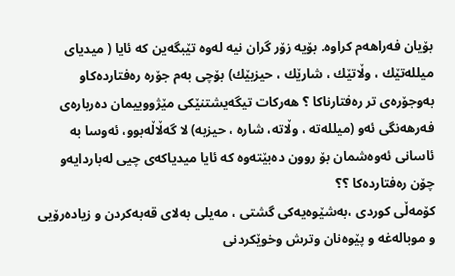بۆیان فه‌راهه‌م كراوه‌. بۆیه‌ زۆر گران نیه‌ له‌وه‌ تێبگه‌ین كه‌ ئایا ( میدیاى میلله‌تێك ، وڵاتێك ، شارێك ، حیزبێك) بۆچى به‌م جۆره‌ ره‌فتارده‌كاو به‌وجۆره‌ى تر ره‌فتارناكا ؟ هه‌ركات تیگه‌یشتنێكى مێژووییمان ده‌رباره‌ى فه‌رهه‌نگى ئه‌و (میلله‌ته‌ ، وڵاته‌، شاره‌ ، حیزبه‌) لا گه‌ڵاڵه‌بوو، ئه‌وسا به‌ ئاسانى ئه‌وه‌شمان بۆ روون ده‌بێته‌وه‌ كه‌ ئایا میدیاكه‌ى چیى له‌باردایه‌و چۆن ره‌فتارده‌كا ؟؟
كۆمه‌ڵى كوردى ،به‌شێوه‌یه‌كى گشتى ، مه‌یلی به‌لاى قه‌به‌كردن و زیاده‌رۆیى و موباله‌غه‌ و پێوه‌نان وترش وخوێكردنى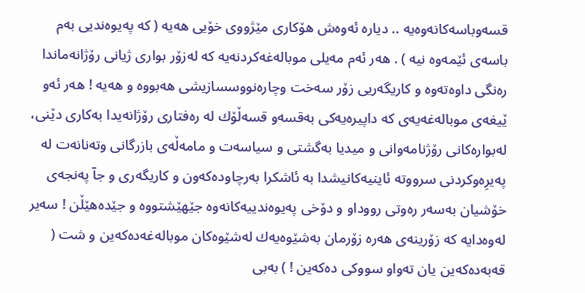قسه‌وباسه‌كانه‌وه‌یه‌ .. دیاره‌ ئه‌وه‌ش هۆكارى مێژووى خۆیى هه‌یه‌ ( كه‌ په‌یوه‌ندیى به‌م باسه‌ى ئێمه‌وه‌ نیه‌ ) . هه‌ر ئه‌م مه‌یلى موباله‌غه‌كردنه‌یه‌ كه‌ له‌زۆر بوارى ژیانى رۆژانه‌ماندا ره‌نگى داوه‌ته‌وه‌ و كاریگه‌ریى زۆر سه‌خت وچاره‌نووسسازیشى هه‌بووه‌ و هه‌یه‌ ! هه‌ر ئه‌و ێیغه‌ى موباله‌غه‌یه‌ى كه‌ داپیره‌یه‌كى به‌قسه‌و قسه‌ڵۆك له‌ ره‌فتارى رۆژانه‌یدا به‌كارى دێنى، له‌بواره‌كانى رۆژنامه‌وانى و میدیا به‌گشتى و سیاسه‌ت و مامه‌ڵه‌ى بازرگانی وته‌نانه‌ت له‌ په‌یرِه‌وكردنى سرووته‌ ئاینیه‌كانیشدا به‌ ئاشكرا به‌رچاوده‌كه‌ون و كاریگه‌رى و جآ په‌نجه‌ى خۆشیان به‌سه‌ر ره‌وتى رووداو و دۆخی په‌یوه‌ندییه‌كانه‌وه‌ جێهێشتووه‌ و جێده‌هێڵن ! سه‌یر له‌وه‌دایه‌ كه‌ زۆرینه‌ى هه‌ره‌ زۆرمان به‌شێوه‌یه‌ك له‌شێوه‌كان موباله‌غه‌ده‌كه‌ین و شت ( قه‌به‌ده‌كه‌ین یان ته‌واو سووكى ده‌كه‌ین ! ) به‌بى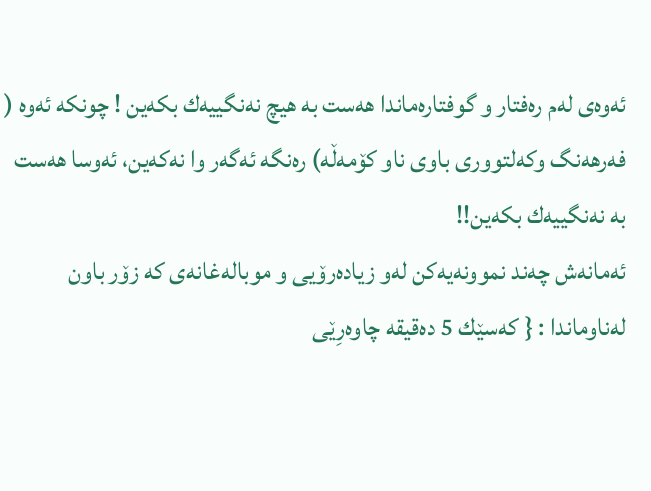ئه‌وه‌ى له‌م ره‌فتار و گوفتاره‌ماندا هه‌ست به‌ هیچ نه‌نگییه‌ك بكه‌ین ! چونكه‌ ئه‌وه‌ ( فه‌رهه‌نگ وكه‌لتوورى باوى ناو كۆمه‌ڵه‌) ره‌نگه‌ ئه‌گه‌ر وا نه‌كه‌ین، ئه‌وسا هه‌ست به‌ نه‌نگییه‌ك بكه‌ین!!
ئه‌مانه‌ش چه‌ند نموونه‌یه‌كن له‌و زیاده‌رۆیى و موباله‌غانه‌ى كه‌ زۆر باون له‌ناوماندا : { كه‌سێك 5 ده‌قیقه‌ چاوه‌رِێى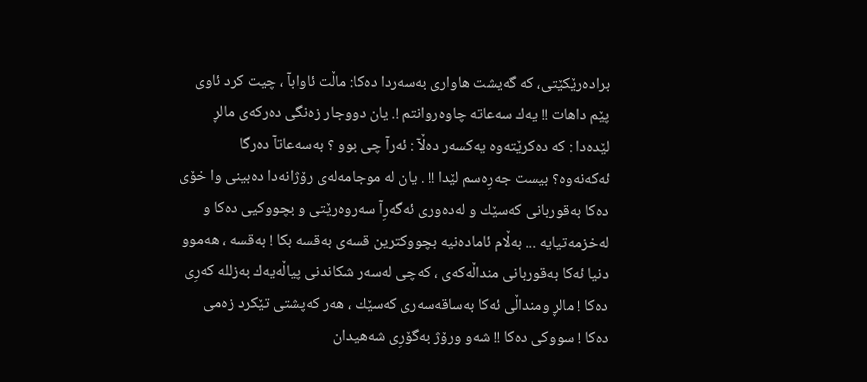براده‌رێكێتى، كه‌ گه‌یشت هاوارى به‌سه‌ردا ده‌كا: ماڵت ئاوابآ ، چیت كرد ئاوى پێم داهات !! یه‌ك سه‌عاته‌ چاوه‌روانتم !. یان دووجار زه‌نگى ده‌ركه‌ى مالڕ لێده‌دا : كه‌ ده‌كرێته‌وه‌ یه‌كسه‌ر ده‌ڵآ : ئه‌رآ چى بوو ؟ به‌سه‌عاتآ ده‌رگا ئه‌كه‌نه‌وه‌؟ بیست جه‌رِه‌سم لێدا !! . یان له‌ موجامه‌له‌ى رۆژانه‌دا ده‌بینى وا خۆى ده‌كا به‌قوربانى كه‌سێك و له‌ده‌ورى ئه‌گه‌رِآ سه‌روه‌رێتى و بچووكیى ده‌كا و له‌خزمه‌تیایه‌ ... به‌ڵام ئاماده‌نیه‌ بچووكترین قسه‌ى به‌قسه‌ بكا ! به‌قسه‌ ، هه‌موو دنیا ئه‌كا به‌قوربانى منداڵه‌كه‌ى ، كه‌چى له‌سه‌ر شكاندنى پیاڵه‌یه‌ك به‌زلله‌ كه‌رِى ده‌كا ! مالڕ ومنداڵى ئه‌كا به‌ساقه‌سه‌رى كه‌سێك ، هه‌ر كه‌پشتى تێكرد زه‌مى ده‌كا ! سووكى ده‌كا !! شه‌و ورۆژ به‌گۆرِى شه‌هیدان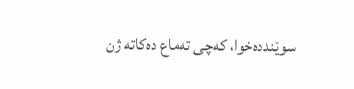سوێندده‌خوا، كه‌چى ته‌ماع ده‌كاته‌ ژن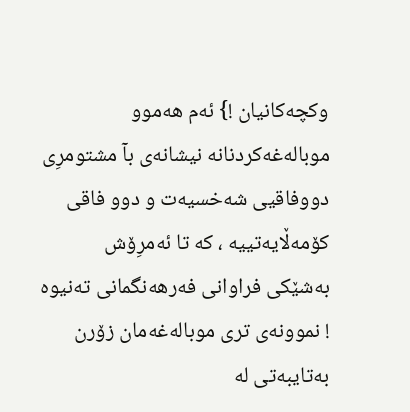وكچه‌كانیان !} ئه‌م هه‌موو موباله‌غه‌كردنانه‌ نیشانه‌ى بآ مشتومرِى دووفاقیى شه‌خسیه‌ت و دوو فاقی كۆمه‌ڵایه‌تییه‌ ، كه‌ تا ئه‌مرِۆش به‌شێكى فراوانى فه‌رهه‌نگمانى ته‌نیوه‌ ! نموونه‌ى ترى موباله‌غه‌مان زۆرن به‌تایبه‌تى له‌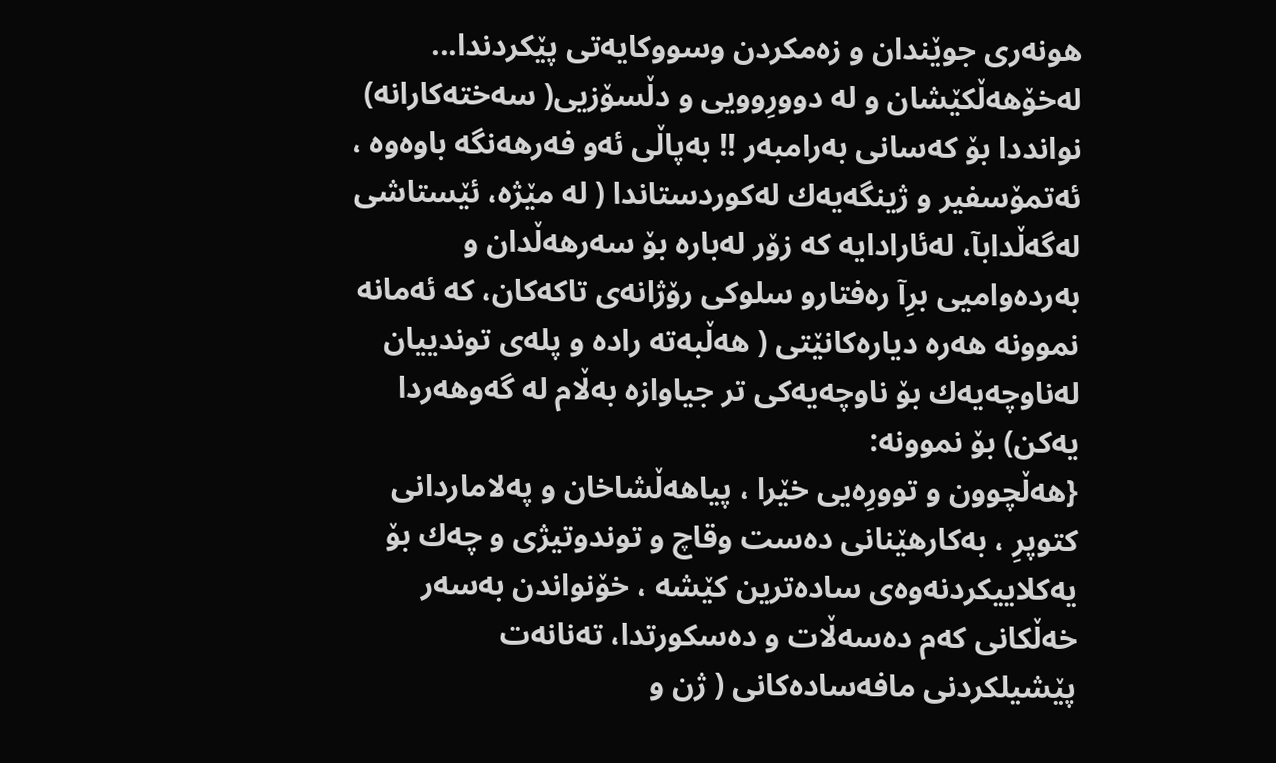هونه‌رى جوێندان و زه‌مكردن وسووكایه‌تى پێكردندا... له‌خۆهه‌ڵكێشان و له‌ دوورِوویى و دڵسۆزیى( سه‌خته‌كارانه‌) نوانددا بۆ كه‌سانى به‌رامبه‌ر !! به‌پاڵى ئه‌و فه‌رهه‌نگه‌ باوه‌وه‌ ، ئه‌تمۆسفیر و ژینگه‌یه‌ك له‌كوردستاندا ( له‌ مێژه‌، ئێستاشی له‌گه‌ڵدابآ، له‌ئارادایه‌ كه‌ زۆر له‌باره‌ بۆ سه‌رهه‌ڵدان و به‌رده‌وامیی برِآ ره‌فتارو سلوكى رۆژانه‌ى تاكه‌كان، كه‌ ئه‌مانه‌ نموونه‌ هه‌ره‌ دیاره‌كانێتى ( هه‌ڵبه‌ته‌ راده‌ و پله‌ى توندییان له‌ناوچه‌یه‌ك بۆ ناوچه‌یه‌كى تر جیاوازه‌ به‌ڵام له‌ گه‌وهه‌ردا یه‌كن) بۆ نموونه‌:
{هه‌ڵچوون و توورِه‌یى خێرا ، پیاهه‌ڵشاخان و په‌لاماردانى كتوپرِ ، به‌كارهێنانى ده‌ست وقاچ و توندوتیژى و چه‌ك بۆ یه‌كلاییكردنه‌وه‌ى ساده‌ترین كێشه‌ ، خۆنواندن به‌سه‌ر خه‌ڵكانى كه‌م ده‌سه‌ڵات و ده‌سكورتدا، ته‌نانه‌ت پێشیلكردنى مافه‌ساده‌كانى ( ژن و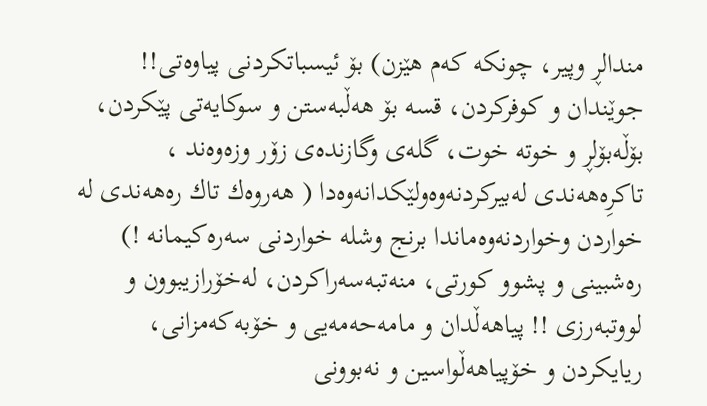مندالڕ وپیر، چونكه‌ كه‌م هێزن) بۆ ئیسباتكردنى پیاوه‌تى!! جوێندان و كوفركردن، قسه‌ بۆ هه‌ڵبه‌ستن و سوكایه‌تى پێكردن، بۆڵه‌بۆلڕ و خوته‌ خوت، گله‌ی وگازنده‌ى زۆر وزه‌وه‌ند ، تاكرِه‌هه‌ندى له‌بیركردنه‌وه‌ولێكدانه‌وه‌دا ( هه‌روه‌ك تاك ره‌هه‌ندى له‌ خواردن وخواردنه‌وه‌ماندا برنج وشله‌ خواردنى سه‌ره‌كیمانه‌ !) ره‌شبینی و پشوو كورتى، منه‌تبه‌سه‌راكردن، له‌خۆرازیبوون و لووتبه‌رزى !! پیاهه‌ڵدان و مامه‌حه‌مه‌یى و خۆبه‌كه‌مزانى، ریایكردن و خۆپیاهه‌ڵواسین و نه‌بوونى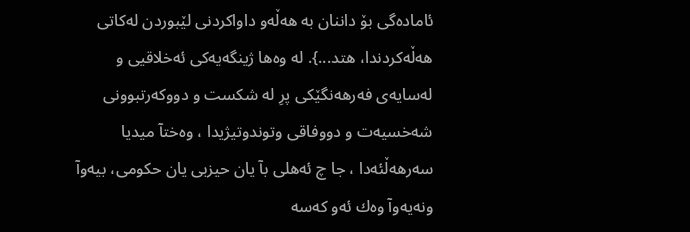ئاماده‌گى بۆ داننان به‌ هه‌ڵه‌و داواكردنى لێبوردن له‌كاتى هه‌ڵه‌كردندا، هتد...}. له‌ وه‌ها ژینگه‌یه‌كى ئه‌خلاقیى و له‌سایه‌ى فه‌رهه‌نگێكى پرِ له‌ شكست و دووكه‌رتبوونى شه‌خسیه‌ت و دووفاقى وتوندوتیژیدا ، وه‌ختآ میدیا سه‌رهه‌ڵئه‌دا ، جا چ ئه‌هلى بآ یان حیزبى یان حكومى، بیه‌وآ ونه‌یه‌وآ وه‌ك ئه‌و كه‌سه‌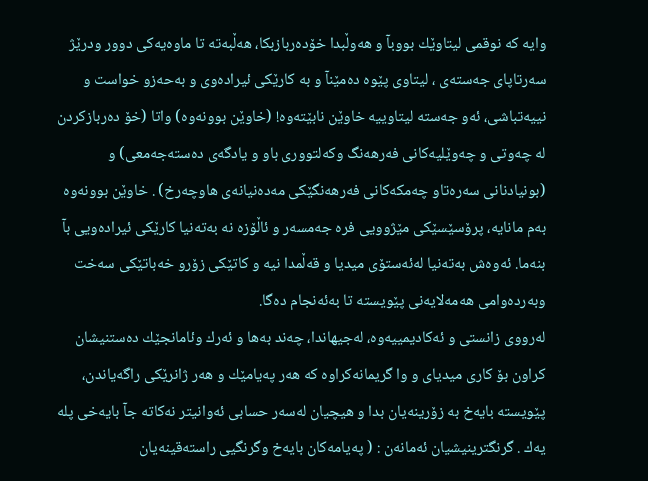وایه‌ كه‌ نوقمى لیتاوێك بووبآ و هه‌وڵبدا خۆده‌ربازبكا، هه‌ڵبه‌ته‌ تا ماوه‌یه‌كى دوور ودرێژ سه‌رتاپاى جه‌سته‌ى ، لیتاوى پێوه‌ ده‌مێنآ و به‌ كارێكى ئیراده‌وى و به‌حه‌زو خواست و نییه‌تباشى، ئه‌و جه‌سته‌ لیتاوییه‌ خاوێن نابێته‌وه‌! (خاوێن بوونه‌وه‌) واتا (خۆ ده‌ربازكردن له‌ چه‌وتى و چه‌وێلیه‌كانى فه‌رهه‌نگ وكه‌لتوورى باو و یادگه‌ى ده‌سته‌جه‌معى) و (بونیادنانى سه‌ره‌تاو چه‌مكه‌كانى فه‌رهه‌نگێكى مه‌ده‌نیانه‌ى هاوچه‌رخ) . خاوێن بوونه‌وه‌ به‌م مانایه‌، پرۆسێسێكى مێژوویى فره‌ جه‌مسه‌ر و ئاڵۆزه‌ نه‌ به‌ته‌نیا كارێكى ئیراده‌ویى بآ بنه‌ما. ئه‌وه‌ش به‌ته‌نیا له‌ئه‌ستۆى میدیا و قه‌ڵمدا نیه‌ و كاتێكى زۆرو خه‌باتێكى سه‌خت وبه‌رده‌وامى هه‌مه‌لایه‌نى پێویسته‌ تا به‌ئه‌نجام ده‌گا.
له‌رووى زانستى و ئه‌كادیمییه‌وه‌، له‌جیهاندا، چه‌ند به‌ها و ئه‌رك وئامانجێك ده‌ستنیشان كراون بۆ كارى میدیاى و وا گریمانه‌كراوه‌ كه‌ هه‌ر په‌یامێك و هه‌ر ژانرێكى راگه‌یاندن، پێویسته‌ بایه‌خ به‌ زۆرینه‌یان بدا و هیچیان له‌سه‌ر حسابى ئه‌وانیتر نه‌كاته‌ جآ بایه‌خى پله‌ یه‌ك . گرنگترینیشیان ئه‌مانه‌ن : ( په‌یامه‌كان بایه‌خ وگرنگیى راسته‌قینه‌یان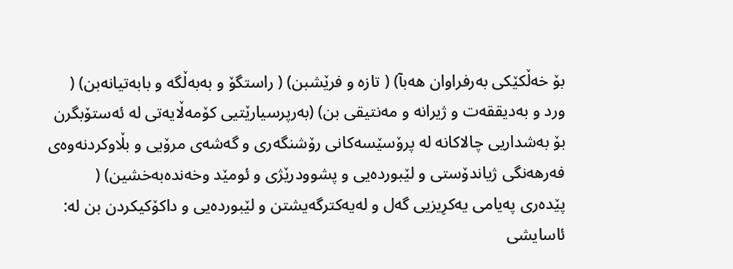بۆ خه‌ڵكێكى به‌رفراوان هه‌بآ) ( تازه‌ و فرێشبن) ( راستگۆ و به‌به‌ڵگه‌ و بابه‌تیانه‌بن) ( ورد و به‌دیققه‌ت و ژیرانه‌ و مه‌نتیقى بن) (به‌رپرسیارێتیى كۆمه‌ڵایه‌تی له‌ ئه‌ستۆبگرن بۆ به‌شداریى چالاكانه‌ له‌ پرۆسێسه‌كانى رۆشنگه‌رى و گه‌شه‌ى مرۆیی و بڵاوكردنه‌وه‌ى فه‌رهه‌نگى ژیاندۆستى و لێبورده‌یى و پشوودرێژى و ئومێد وخه‌نده‌به‌خشین) ( پێده‌رى په‌یامى یه‌كرِیزیى گه‌ل و له‌یه‌كترگه‌یشتن و لێبورده‌یى و داكۆكیكردن بن له‌: ئاسایشى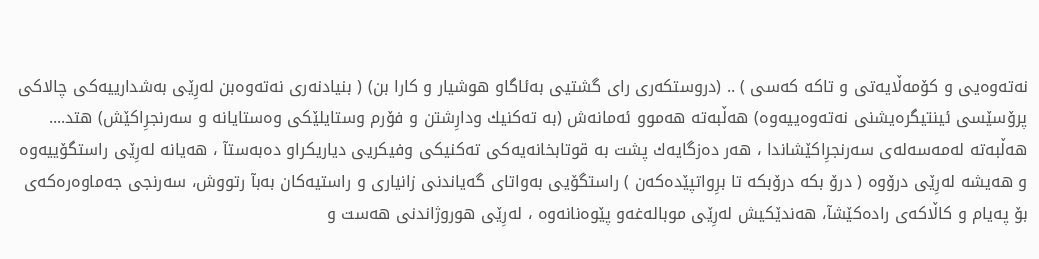نه‌ته‌وه‌یى و كۆمه‌ڵایه‌تى و تاكه‌ كه‌سى ) .. (دروستكه‌رى راى گشتیى به‌ئاگاو هوشیار و كارا بن) ( بنیادنه‌رى نه‌ته‌وه‌بن له‌رِێى به‌شدارییه‌كى چالاكى پرۆسێسى ئینتیگره‌یشنى نه‌ته‌وه‌ییه‌وه‌) هه‌ڵبه‌ته‌ هه‌موو ئه‌مانه‌ش (به‌ ته‌كنیك ودارِشتن و فۆرم وستایلێكى وه‌ستایانه‌ و سه‌رنجرِاكێش) هتد.... هه‌ڵبه‌ته‌ له‌مه‌سه‌له‌ى سه‌رنجرِاكێشاندا ، هه‌ر ده‌زگایه‌ك پشت به‌ قوتابخانه‌یه‌كى ته‌كنیكى وفیكریى دیاریكراو ده‌به‌ستآ ، هه‌یانه‌ له‌رِێى راستگۆییه‌وه‌ و هه‌یشه‌ له‌رِێى درۆوه‌ ( درۆ بكه‌ درۆبكه‌ تا برِواتپێده‌كه‌ن ) راستگۆیى به‌واتاى گه‌یاندنى زانیارى و راستیه‌كان به‌بآ رتووش، سه‌رنجى جه‌ماوه‌ره‌كه‌ى بۆ په‌یام و كاڵاكه‌ى راده‌كێشآ، هه‌ندێكیش له‌رِێى موباله‌غه‌و پێوه‌نانه‌وه‌ ، له‌رِێى هوروژاندنى هه‌ست و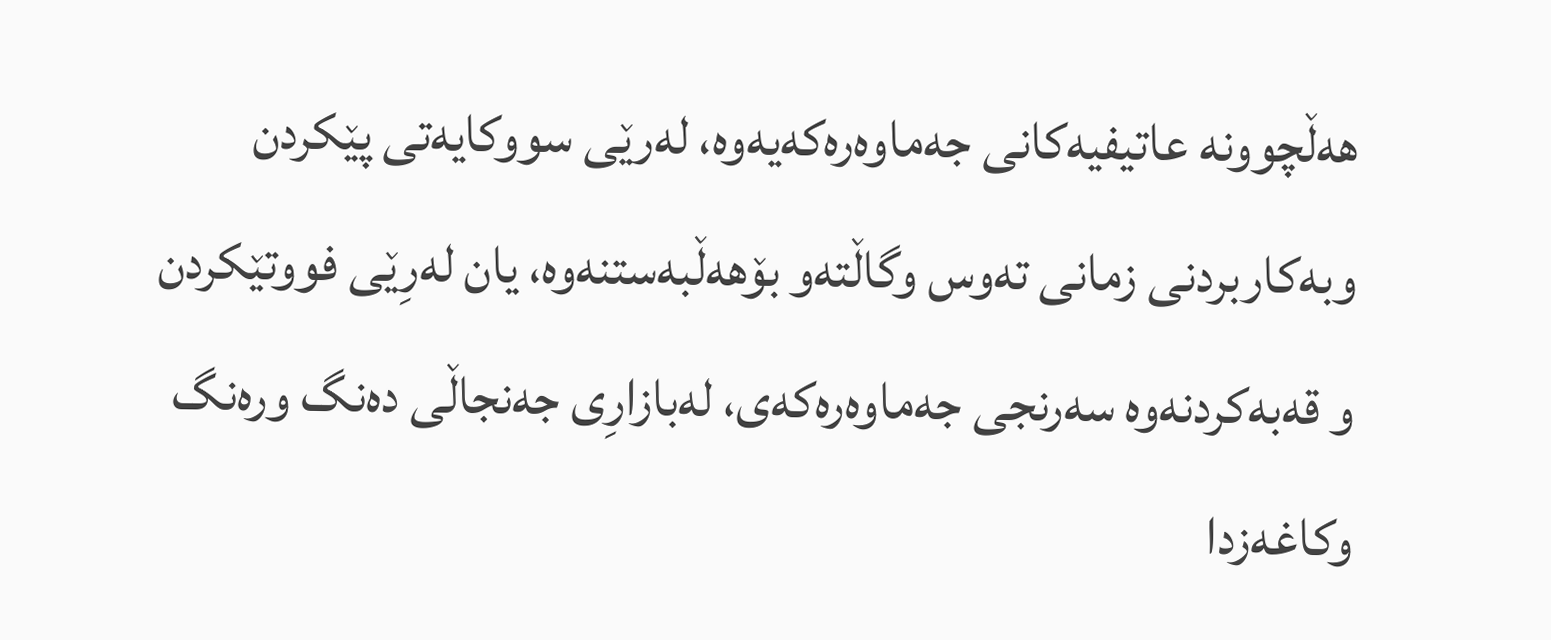هه‌ڵچوونه‌ عاتیفیه‌كانى جه‌ماوه‌ره‌كه‌یه‌وه‌، له‌رێى سووكایه‌تى پێكردن وبه‌كاربردنى زمانى ته‌وس وگاڵته‌و بۆهه‌ڵبه‌ستنه‌وه‌، یان له‌رِێى فووتێكردن و قه‌به‌كردنه‌وه‌ سه‌رنجى جه‌ماوه‌ره‌كه‌ى، له‌بازارِى جه‌نجاڵى ده‌نگ وره‌نگ وكاغه‌زدا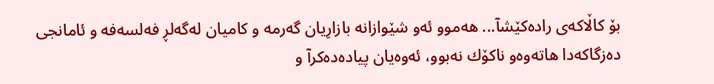بۆ كاڵاكه‌ى راده‌كێشآ... هه‌موو ئه‌و شێوازانه‌ بازارِیان گه‌رمه‌ و كامیان له‌گه‌لڕ فه‌لسه‌فه‌ و ئامانجى ده‌زگاكه‌دا هاته‌وه‌و ناكۆك نه‌بوو، ئه‌وه‌یان پیاده‌ده‌كرآ و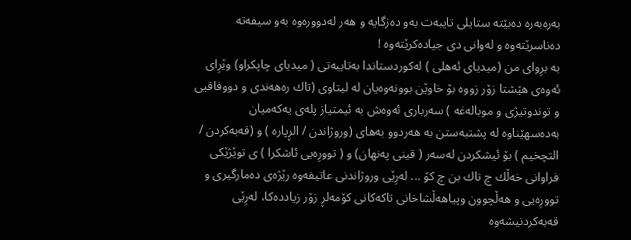به‌ره‌به‌ره‌ ده‌بێته‌ ستایلی تایبه‌ت به‌و ده‌زگایه‌ و هه‌ر له‌دووره‌وه‌ به‌و سیفه‌ته‌ ده‌ناسرێته‌وه‌ و له‌وانى دى جیاده‌كرێته‌وه‌ !
به‌ برِواى من (میدیاى ئه‌هلى ) له‌كوردستاندا به‌تایبه‌تى ( میدیاى چاپكراو) وێرِاى ئه‌وه‌ى هێشتا زۆر زووه‌ بۆ خاوێن بوونه‌وه‌یان له‌ لیتاوى (تاك ره‌هه‌ندى و دووفاقیی و توندوتیژى و موباله‌غه‌ ) سه‌ربارى ئه‌وه‌ش به‌ ئیمتیاز پله‌ى یه‌كه‌میان به‌ده‌سهێناوه‌ له‌ پشتبه‌ستن به‌ هه‌ردوو به‌هاى (وروژاندن / الڕپاره‌ ) و (قه‌به‌كردن / التچخیم ) بۆ ئیشكردن له‌سه‌ر ( قینى په‌نهان) و ( توورِه‌یى ئاشكرا ) ى توێژێكى فراوانى خه‌ڵك چ تاك بن چ كۆ ... له‌رِێى وروژاندنى عاتیفه‌وه‌ رێژه‌ى ده‌مارگیرى و توورِه‌یى و هه‌ڵچوون وپیاهه‌ڵشاخانى تاكه‌كانى كۆمه‌لڕ زۆر زیادده‌كا، له‌رِێى قه‌به‌كردنیشه‌وه‌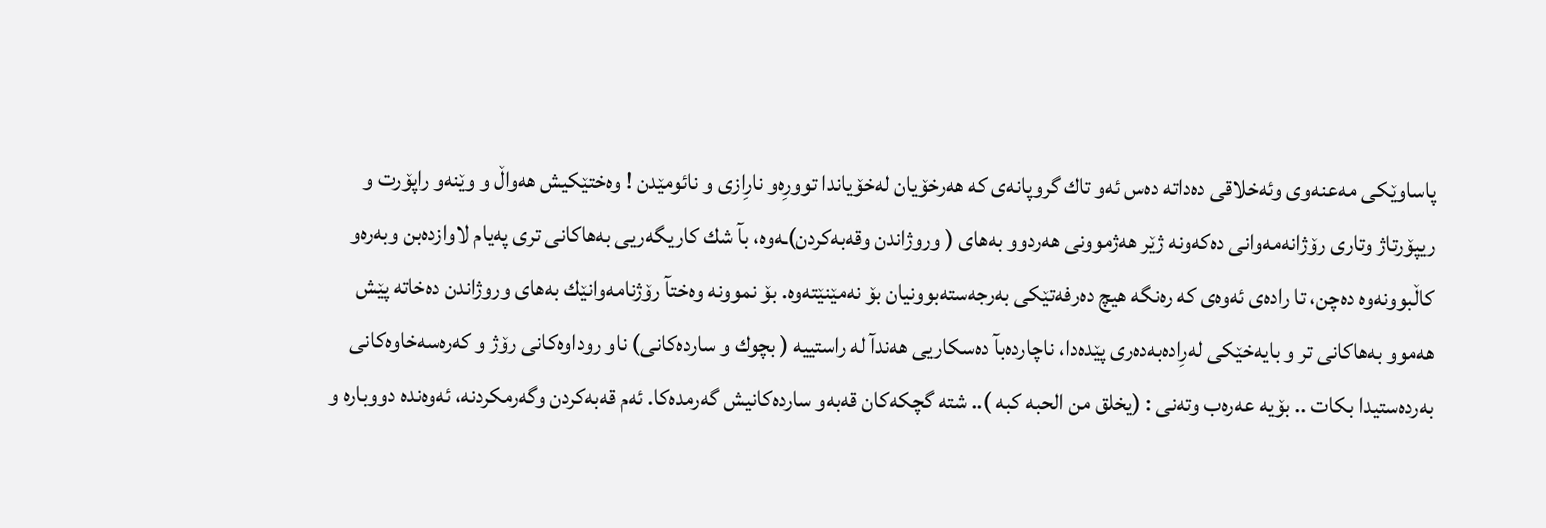پاساوێكى مه‌عنه‌وى وئه‌خلاقی ده‌داته‌ ده‌س ئه‌و تاك گروپانه‌ى كه‌ هه‌رخۆیان له‌خۆیاندا توورِه‌و نارِازى و نائومێدن ! وه‌ختێكیش هه‌واڵ و وێنه‌و راپۆرت و ریپۆرتاژ وتاری رۆژانه‌مه‌وانی ده‌كه‌ونه‌ ژێر هه‌ژموونى هه‌ردوو به‌های ( وروژاندن وقه‌به‌كردن)ـه‌وه‌، بآ شك كاریگه‌ریى به‌هاكانى ترى په‌یام لاوازده‌بن وبه‌ره‌و كاڵبوونه‌وه‌ ده‌چن، تا راده‌ى ئه‌وه‌ى كه‌ ره‌نگه‌ هیچ ده‌رفه‌تێكی به‌رجه‌سته‌بوونیان بۆ نه‌مێنێته‌وه‌. بۆ نموونه‌ وه‌ختآ رۆژنامه‌وانێك به‌هاى وروژاندن ده‌خاته‌ پێش هه‌موو به‌هاكانی تر و بایه‌خێكى له‌رِاده‌به‌ده‌رى پێده‌دا، ناچارده‌بآ ده‌سكاریى هه‌ندآ له‌ راستییه‌ ( بچوك و سارده‌كانى) ناو روداوه‌كانى رۆژ و كه‌ره‌سه‌خاوه‌كانى به‌رده‌ستیدا بكات .. بۆیه‌ عه‌ره‌ب وته‌نی : (یخلق من الحبه‌ كبه‌ ).. شته‌ گچكه‌كان قه‌به‌و سارده‌كانیش گه‌رمده‌كا. ئه‌م قه‌به‌كردن وگه‌رمكردنه‌، ئه‌وه‌نده‌ دووباره‌ و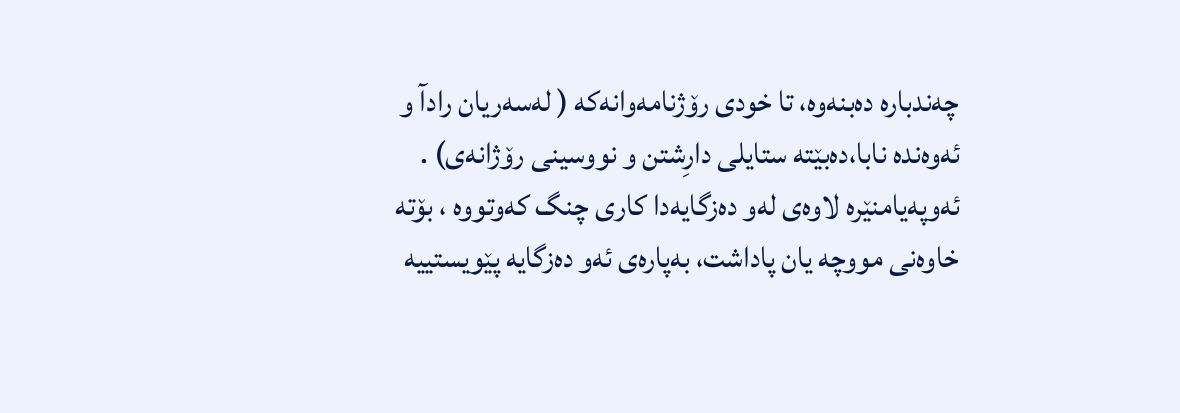چه‌ندباره‌ ده‌بنه‌وه‌، تا خودى رۆژنامه‌وانه‌كه‌ ( له‌سه‌ریان رادآ و ئه‌وه‌نده‌ نابا،ده‌بێته‌ ستایلی دارِشتن و نووسینى رۆژانه‌ى) . ئه‌وپه‌یامنێره‌ لاوه‌ى له‌و ده‌زگایه‌دا كارى چنگ كه‌وتووه‌ ، بۆته‌ خاوه‌نى مووچه‌ یان پاداشت، به‌پاره‌ى ئه‌و ده‌زگایه‌ پێویستییه‌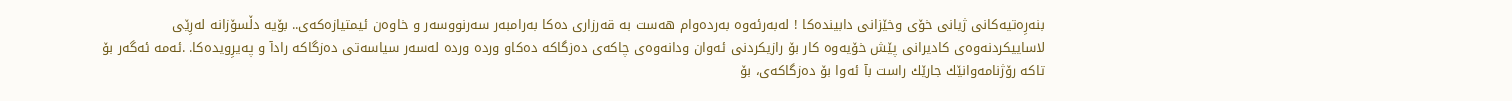بنه‌رِه‌تیه‌كانى ژیانى خۆى وخێزانى دابینده‌كا ! له‌به‌رئه‌وه‌ به‌رده‌وام هه‌ست به‌ قه‌رزارى ده‌كا به‌رامبه‌ر سه‌رنووسه‌ر و خاوه‌ن ئیمتیازه‌كه‌ى.. بۆیه‌ دڵسۆزانه‌ له‌رِێى لاساییكردنه‌وه‌ى كادیرانى پێش خۆیه‌وه‌ كار بۆ رازیكردنى ئه‌وان ودانه‌وه‌ى چاكه‌ى ده‌زگاكه‌ ده‌كاو ورده‌ ورده‌ له‌سه‌ر سیاسه‌تى ده‌زگاكه‌ رادآ و په‌یرِویده‌كا. .ئه‌مه‌ ئه‌گه‌ر بۆ تاكه‌ رۆژنامه‌وانێك جارێك راست بآ ئه‌وا بۆ ده‌زگاكه‌ى، بۆ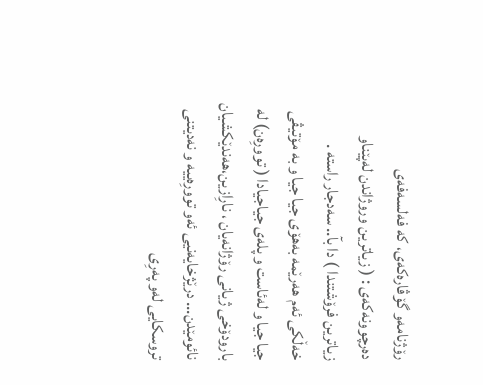رۆژنامه‌و گۆڤاره‌كه‌ى، كه‌ فه‌لسه‌فه‌ى ده‌رچوونه‌كه‌ى : ( زیاترین وروژاندن له‌پێناو زیاترین فرۆشتندا ) دا بآ.. سه‌دجار راسته‌ .
خه‌ڵكى ئه‌م هه‌رێمه‌ به‌هۆى جیا جیا و به‌ مۆتیڤى جیا جیا و له‌ئاست و پله‌ى جیاجیادا ( توورِه‌ن) له‌ بارودۆخى ژیانى رۆژانه‌یان ، نارِازین،هه‌ندێكشیان نائومێدن... درێژخایه‌نیى ئه‌و توورِه‌ییه‌ و نه‌دیتنى تروسكایى له‌و په‌رِى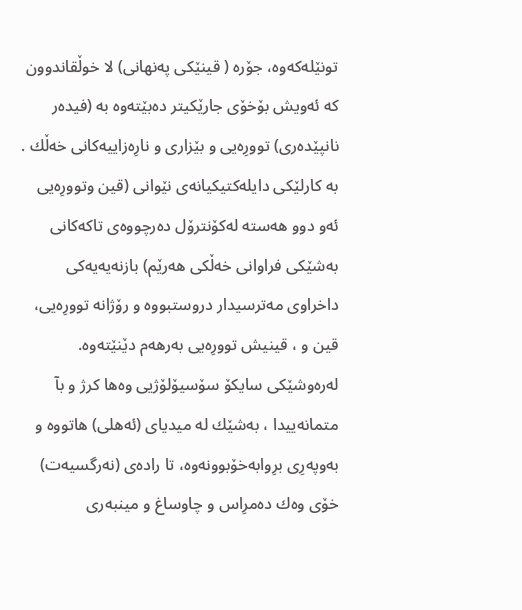تونێله‌كه‌وه‌، جۆره‌ ( قینێكى په‌نهانى) لا خوڵقاندوون كه‌ ئه‌ویش بۆخۆى جارێكیتر ده‌بێته‌وه‌ به‌ (فیده‌ر نانپێده‌رى) توورِه‌یی و بێزارى و نارِه‌زاییه‌كانى خه‌ڵك . به‌ كارلێكى دایله‌كتیكیانه‌ى نێوانى (قین وتوورِه‌یى ئه‌و دوو هه‌سته‌ له‌كۆنترۆل ده‌رچووه‌ى تاكه‌كانى به‌شێكى فراوانى خه‌ڵكى هه‌رێم) بازنه‌یه‌یه‌كى داخراوى مه‌ترسیدار دروستبووه‌ و رۆژانه‌ توورِه‌یى، قین و ، قینیش توورِه‌یى به‌رهه‌م دێنێته‌وه‌. له‌ره‌وشێكى سایكۆ سۆسیۆلۆژیی وه‌ها كرژ و بآ متمانه‌ییدا ، به‌شێك له‌ میدیاى (ئه‌هلى) هاتووه‌ و به‌وپه‌رِى برِوابه‌خۆبوونه‌وه‌، تا راده‌ى (نه‌رگسیه‌ت) خۆى وه‌ك ده‌مرِاس و چاوساغ و مینبه‌رى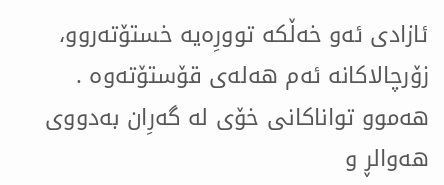ئازادى ئه‌و خه‌ڵكه‌ توورِه‌یه‌ خستۆته‌روو، زۆرچالاكانه‌ ئه‌م هه‌له‌ى قۆستۆته‌وه‌ . هه‌موو تواناكانى خۆى له‌ گه‌رِان به‌دووى هه‌والڕ و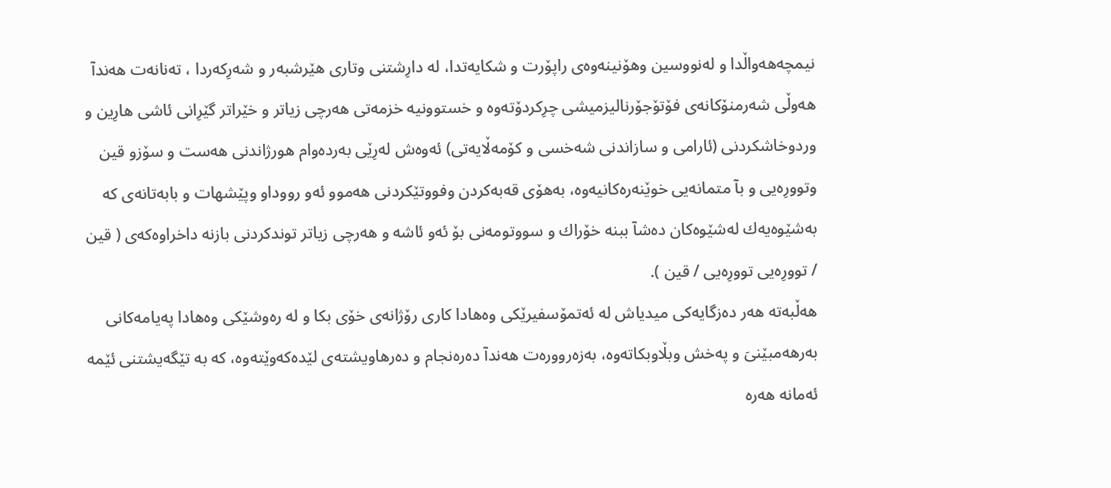نیمچه‌هه‌واڵدا و له‌نووسین وهۆنینه‌وه‌ى راپۆرت و شكایه‌تدا، له‌ دارِشتنى وتارى هێرشبه‌ر و شه‌رِكه‌ردا ، ته‌نانه‌ت هه‌ندآ هه‌وڵى شه‌رمنۆكانه‌ى فۆتۆجۆرنالیزمیشى چرِكردۆته‌وه‌ و خستوونیه‌ خزمه‌تى هه‌رچى زیاتر و خێراتر گێرِانى ئاشى هارِین و وردوخاشكردنى (ئارامى و سازاندنى شه‌خسى و كۆمه‌ڵایه‌تى) ئه‌وه‌ش له‌رِێى به‌رده‌وام هورژاندنى هه‌ست و سۆزو قین وتوورِه‌یی و بآ متمانه‌یى خوێنه‌ره‌كانیه‌وه‌، به‌هۆى قه‌به‌كردن وفووتێكردنى هه‌موو ئه‌و رووداو وپێشهات و بابه‌تانه‌ى كه‌ به‌شێوه‌یه‌ك له‌شێوه‌كان ده‌شآ ببنه‌ خۆراك و سووتومه‌نى بۆ ئه‌و ئاشه‌ و هه‌رچى زیاتر توندكردنى بازنه‌ داخراوه‌كه‌ى ( قین / توورِه‌یى توورِه‌یى / قین ).
هه‌ڵبه‌ته‌ هه‌ر ده‌زگایه‌كی میدیاش له‌ ئه‌تمۆسفیرێكى وه‌هادا كاری رۆژانه‌ى خۆى بكا و له‌ ره‌وشێكى وه‌هادا په‌یامه‌كانی به‌رهه‌مبێنىَ و په‌خش وبڵاوبكاته‌وه‌، به‌زه‌رووره‌ت هه‌ندآ ده‌ره‌نجام و ده‌رهاویشته‌ى لێده‌كه‌وێته‌وه‌، كه‌ به‌ تێگه‌یشتنى ئێمه‌ ئه‌مانه‌ هه‌ره‌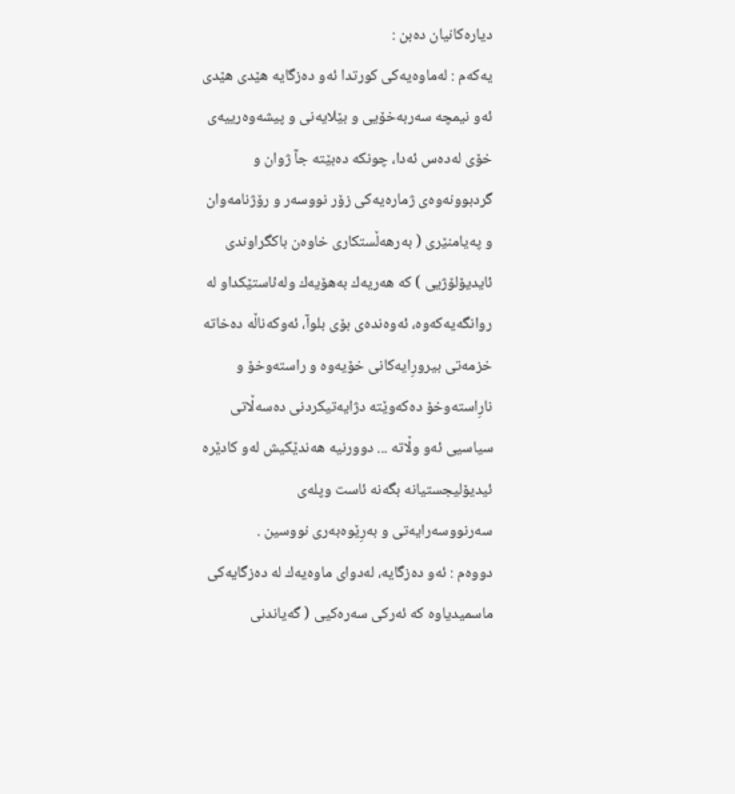دیاره‌كانیان ده‌بن :
یه‌كه‌م : له‌ماوه‌یه‌كى كورتدا ئه‌و ده‌زگایه‌ هێدى هێدى ئه‌و نیمچه‌ سه‌ربه‌خۆیی و بێلایه‌نی و پیشه‌وه‌رییه‌ى خۆى له‌ده‌س ئه‌دا، چونكه‌ ده‌بێته‌ جآ ژوان و گردبوونه‌وه‌ى ژماره‌یه‌كى زۆر نووسه‌ر و رۆژنامه‌وان و په‌یامنێرى ( به‌رهه‌ڵستكارى خاوه‌ن باكگراوندى ئایدیۆلۆژیى ) كه‌ هه‌ریه‌ك به‌هۆیه‌ك وله‌ئاستێكداو له‌ روانگه‌یه‌كه‌وه‌، ئه‌وه‌نده‌ى بۆى بلوآ، ئه‌وكه‌ناڵه‌ ده‌خاته‌ خزمه‌تى بیرورِایه‌كانى خۆیه‌وه‌ و راسته‌وخۆ و نارِاسته‌وخۆ ده‌كه‌وێته‌ دژایه‌تیكردنى ده‌سه‌ڵاتى سیاسیى ئه‌و وڵاته‌ ... دوورنیه‌ هه‌ندێكیش له‌و كادێره‌ ئیدیۆلیجستیانه‌ بگه‌نه‌ ئاست وپله‌ى سه‌رنووسه‌رایه‌تى و به‌رِێوه‌به‌رى نووسین .
دووه‌م : ئه‌و ده‌زگایه‌، له‌دواى ماوه‌یه‌ك له‌ ده‌زگایه‌كى ماسمیدیاوه‌ كه‌ ئه‌ركى سه‌ره‌كیى ( گه‌یاندنى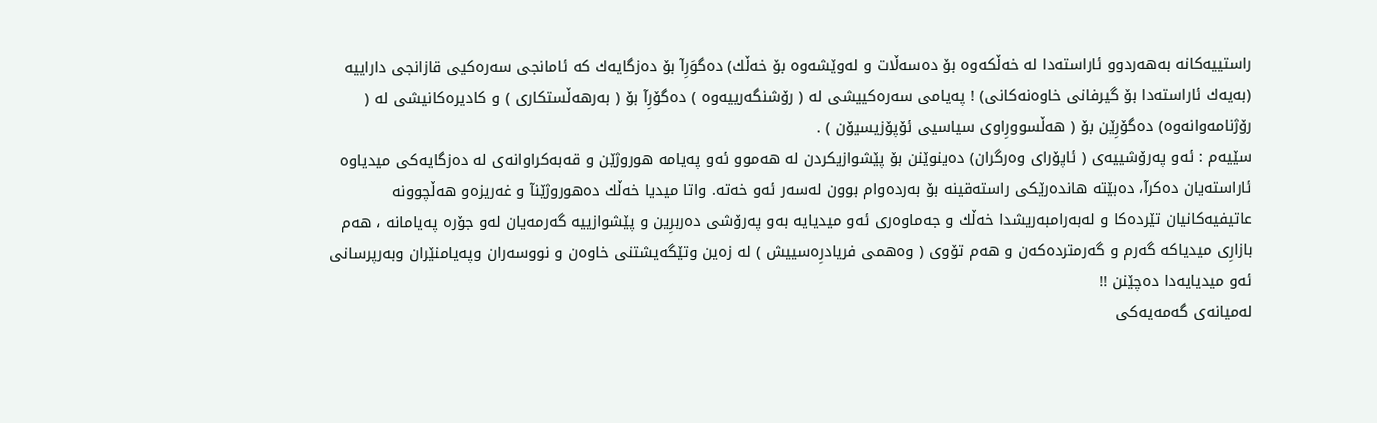راستییه‌كانه‌ به‌هه‌ردوو ئاراسته‌دا له‌ خه‌ڵكه‌وه‌ بۆ ده‌سه‌ڵات و له‌وێشه‌وه‌ بۆ خه‌ڵك) ده‌گوَرِآ بۆ ده‌زگایه‌ك كه‌ ئامانجى سه‌ره‌كیى قازانجى داراییه‌ (به‌یه‌ك ئاراسته‌دا بۆ گیرفانى خاوه‌نه‌كانى) ! په‌یامی سه‌ره‌كییشى له‌ ( رۆشنگه‌رییه‌وه‌ ) ده‌گۆرِآ بۆ ( به‌رهه‌ڵستكارى ) و كادیره‌كانیشى له‌ ( رۆژنامه‌وانه‌وه‌) ده‌گۆرِێن بۆ ( هه‌ڵسوورِاوى سیاسیى ئۆپۆزیسیۆن ) .
سێیه‌م : ئه‌و په‌رۆشییه‌ى ( ئاپۆراى وه‌رگران) ده‌ینوێنن بۆ پێشوازیكردن له‌ هه‌موو ئه‌و په‌یامه‌ هوروژێن و قه‌به‌كراوانه‌ى له‌ ده‌زگایه‌كى میدیاوه‌ ئاراسته‌یان ده‌كرآ، ده‌بێته‌ هانده‌رێكى راسته‌قینه‌ بۆ به‌رده‌وام بوون له‌سه‌ر ئه‌و خه‌ته‌. واتا میدیا خه‌ڵك ده‌هوروژێنآ و غه‌ریزه‌و هه‌ڵچوونه‌ عاتیفیه‌كانیان تێرده‌كا و له‌به‌رامبه‌ریشدا خه‌ڵك و جه‌ماوه‌رى ئه‌و میدیایه‌ به‌و په‌رۆشى ده‌ربرِین و پێشوازییه‌ گه‌رمه‌یان له‌و جۆره‌ په‌یامانه‌ ، هه‌م بازارِى میدیاكه‌ گه‌رم و گه‌رمترده‌كه‌ن و هه‌م تۆوى ( وه‌همی فریادرِه‌سییش ) له‌ زه‌ین وتێگه‌یشتنى خاوه‌ن و نووسه‌ران وپه‌یامنێران وبه‌رپرسانى ئه‌و میدیایه‌دا ده‌چێنن !!
له‌میانه‌ى گه‌مه‌یه‌كى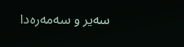سه‌یر و سه‌مه‌ره‌دا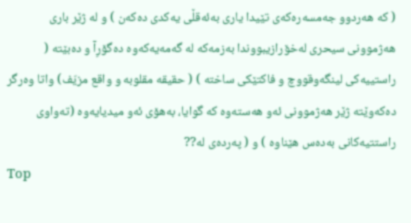( كه‌ هه‌ردوو جه‌مسه‌ره‌كه‌ى تێیدا یارى به‌ئه‌قڵى یه‌كدى ده‌كه‌ن ) و له‌ ژێر بارى هه‌ژموونی سیحرى له‌خۆرازیبووندا به‌زمه‌كه‌ له‌ گه‌مه‌یه‌كه‌وه‌ ده‌گۆرِآ و ده‌بێته‌ ( راستییه‌كى لینگه‌وقووچ و فاكتێكى ساخته‌ ) ( حقیقه‌ مقلوبه‌ و واقع مزیّف) واتا وه‌رگر ده‌كه‌وێته‌ ژێر هه‌ژموونى ئه‌و هه‌سته‌وه‌ كه‌ گوایا، به‌هۆى ئه‌و میدیایه‌وه‌ (ته‌واوى راستتیه‌كانى به‌ده‌س هێناوه‌ ) و ( په‌رده‌ى له??
Top